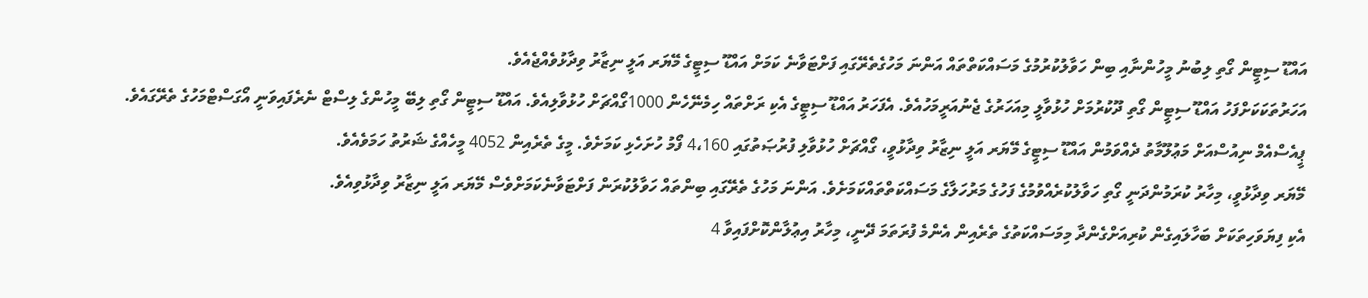އައްޑޫ ސިޓީން ގޯތި ލިބުނު މީހުންނާއި ބިން ހަވާލުކުރުމުގެ މަސައްކަތްތައް އަންނަ މަހުގެތެރޭގައި ފަށްޓަވާނެ ކަމަށް އައްޑޫ ސިޓީގެ މޭޔަރ އަލީ ނިޒާރު ވިދާޅުވެއްޖެއެވެ.
އަހަރުތަކަކަށްފަހު އައްޑޫ ސިޓީން ގޯތި ދޫކުރުމަށް ހުޅުވާލީ މިއަހަރުގެ ޖެނުއަރީމަހުއެވެ. އެފަހަރު އައްޑޫ ސިޓީގެ އެކި ރަށްތައް ހިމެނޭހެން 1000ގޯއްޗަށް ހުޅުވާލިއެވެ. އައްޑޫ ސިޓީން ގޯތި ލިބޭ މީހުންގެ ލިސްޓް ނެރެފައިވަނީ އޯގަސްޓްމަހުގެ ތެރޭގައެވެ.
ޕީއެސްއެމް ނިއުސްއަށް މަޢުލޫމާތު ދެއްވަމުން އައްޑޫ ސިޓީގެ މޭޔަރ އަލީ ނިޒާރު ވިދާޅުވީ، ގޯއްޗަށް ހުޅުވާލި ފުރުޞަތުގައި 4،160 ފޯމު ހުށަހެޅި ކަމަށެވެ. މީގެ ތެރެއިން 4052 މީހެއްގެ ޝަރުތު ހަމަވެއެވެ.
މޭޔަރ ވިދާޅުވީ، މިހާރު ކުރަމުންދަނީ ގޯތި ހަވާލުކުރެއްވުމުގެ ފަހުގެ މަރުހަލާގެ މަސައްކަތްތައްކަމަށެވެ. އަންނަ މަހުގެ ތެރޭގައި ބިންތައް ހަވާލުކުރަން ފަށްޓަވާނެކަމަށްވެސް މޭޔަރ އަލީ ނިޒާރު ވިދާޅުވިއެވެ.
އެކި ފިޔަވަހިތަކަށް ބަހާލައިގެން ކުރިއަށްގެންދާ މިމަސައްކަތުގެ ތެރެއިން އެންމެ ފުރަތަމަ ދޭނީ، މިހާރު އިޢުލާންކޮށްފައިވާ 4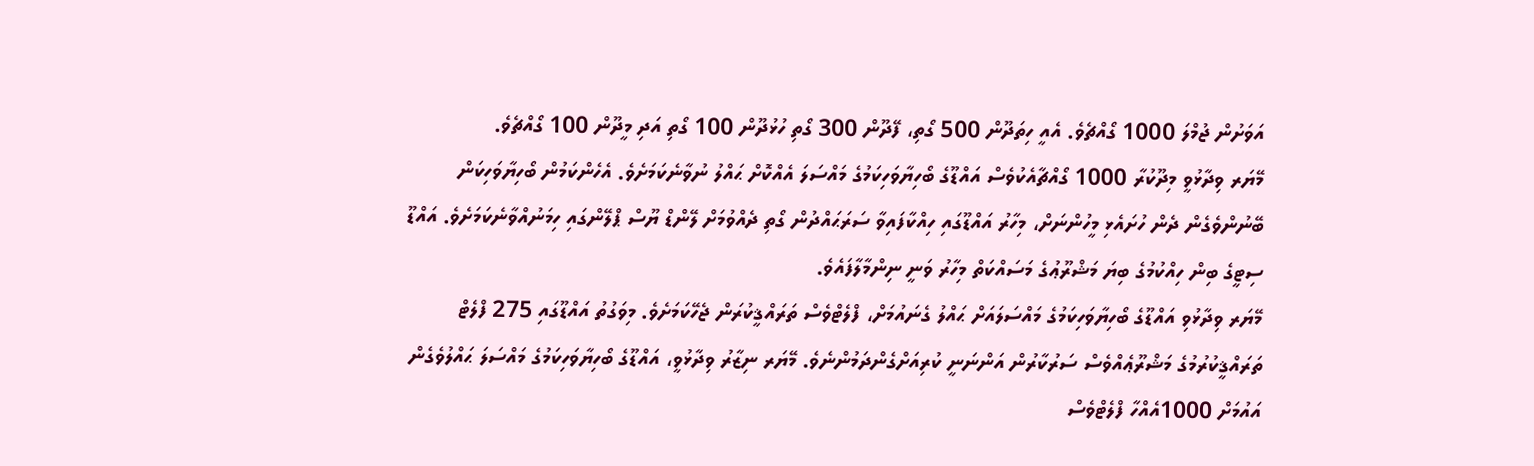އަވަށުން ޖުމްލަ 1000 ގޯއްޗެވެ. އެއީ ހިތަދޫން 500 ގޯތި، ފޭދޫން 300 ގޯތި ހުޅުދޫން 100 ގޯތި އަދި މީދޫން 100 ގޯއްޗެވެ.
މޭޔަރ ވިދާޅުވީ މިދޫކުރާ 1000 ގޯއްޗާއެކުވެސް އައްޑޫގެ ބޯހިޔާވަހިކަމުގެ މައްސަލަ އެއްކޮށް ޙައްލު ނުވާނެކަމަށެވެ. އެހެންކަމުން ބޯހިޔާވަހިކަން ބޭނުންވެގެން ދެން ހުށައެޅި މީހުންނަށް، މިހާރު އައްޑޫގައި ހިއްކާފައިވާ ސަރަޙައްދުން ގޯތި ދެއްވުމަށް ލޭންޑް ޔޫސް ޕްލޭންގައި ހިމަނުއްވާނެކަމަށެވެ. އައްޑޫ ސިޓީގެ ބިން ހިއްކުމުގެ ބިޔަ މަޝްރޫޢުގެ މަސައްކަތް މިހާރު ވަނީ ނިންމާލާފައެވެ.
މޭޔަރ ވިދާޅުވި އައްޑޫގެ ބޯހިޔާވަހިކަމުގެ މައްސަލައަށް ޙައްލު ގެނައުމަށް، ފްލެޓްވެސް ތަރައްޤީކުރަން ޖެހޭކަމަށެވެ. މިވަގުތު އައްޑޫގައި 275 ފްލެޓް ތަރައްޤީކުރުމުގެ މަޝްރޫޢެއްވެސް ސަރުކާރުން އަންނަނީ ކުރިއަށްގެންދަމުންނެވެ. މޭޔަރ ނިޒާރު ވިދާޅުވީ، އައްޑޫގެ ބޯހިޔާވަހިކަމުގެ މައްސަލަ ޙައްލުވެގެން އައުމަށް 1000އެއްހާ ފްލެޓްވެސް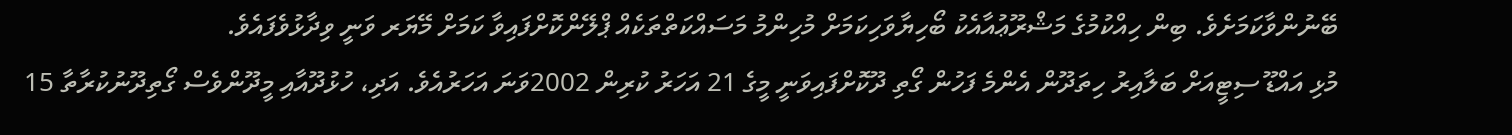ބޭނުންވާކަމަށެވެ. ބިން ހިއްކުމުގެ މަޝްރޫޢުއާއެކު ބޯހިޔާވަހިކަމަށް މުހިންމު މަސައްކަތްތަކެއް ޕްލޭންކޮށްފައިވާ ކަމަށް މޭޔަރ ވަނީ ވިދާޅުވެފައެވެ.
މުޅި އައްޑޫ ސިޓީއަށް ބަލާއިރު ހިތަދޫން އެންމެ ފަހުން ގޯތި ދޫކޮށްފައިވަނީ މީގެ 21 އަހަރު ކުރިން 2002ވަނަ އަހަރުއެވެ. އަދި، ހުޅުދޫއާއި މީދޫންވެސް ގޯތިދޫނުކުރާތާ 15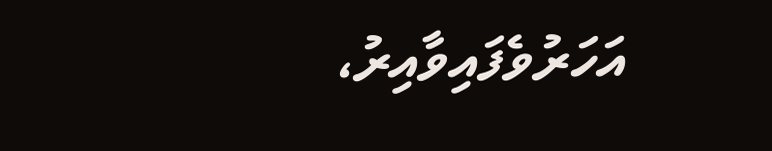އަހަރުވެފައިވާއިރު،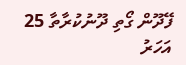ފޭދޫން ގޯތި ދޫނުކުރާތާ 25 އަހަރު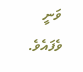ވަނީ ވެފައެވެ.